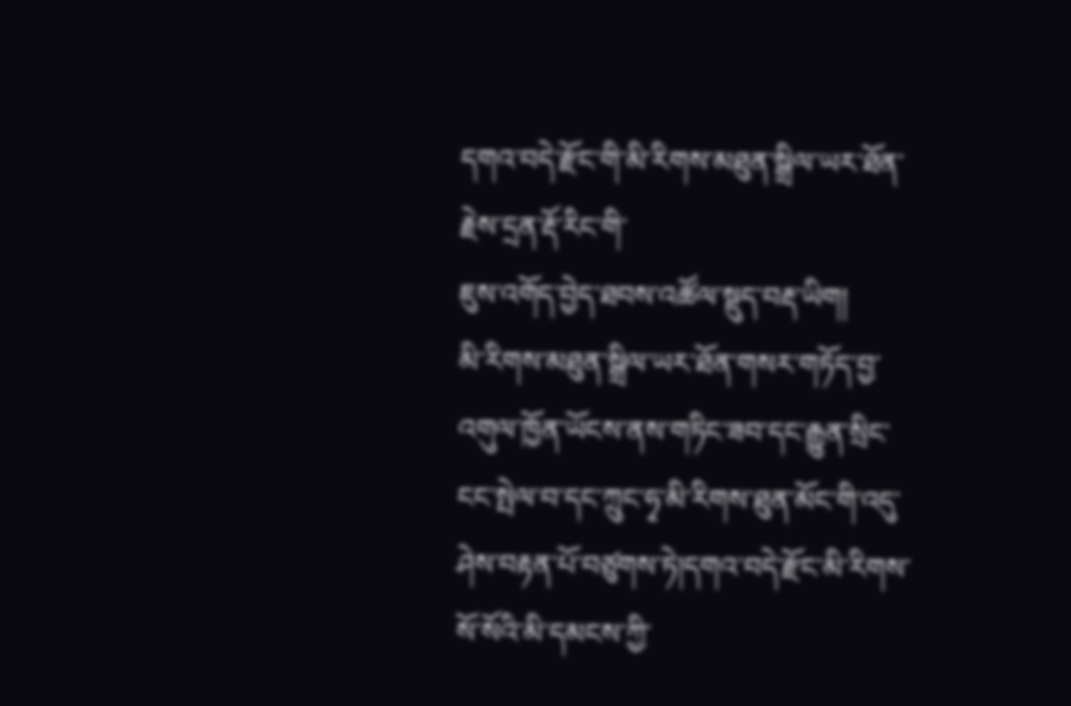དགའ་བདེ་རྫོང་གི་མི་རིགས་མཐུན་སྒྲིལ་ཡར་ཐོན་རྗེས་དྲན་རྡོ་རིང་གི་
ཇུས་འགོད་བྱེད་ཐབས་འཚོལ་སྡུད་བརྡ་ཡིག།
མི་རིགས་མཐུན་སྒྲིལ་ཡར་ཐོན་གསར་གཏོད་བྱ་འགུལ་ཁྱོན་ཡོངས་ནས་གཏིང་ཟབ་དང་རྒྱུན་སྲིང་ངང་སྤེལ་བ་དང་ཀྲུང་ཧྭ་མི་རིགས་ཐུན་མོང་གི་འདུ་ཤེས་བརྟན་པོ་བཙུགས་ཏེ།དགའ་བདེ་རྫོང་མི་རིགས་སོ་སོའི་མི་དམངས་ཀྱི་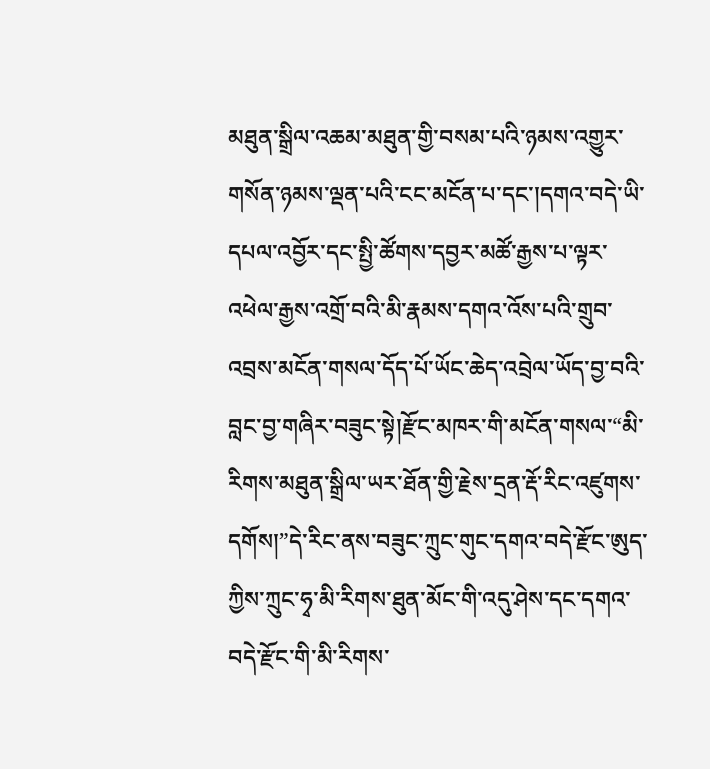མཐུན་སྒྲིལ་འཆམ་མཐུན་གྱི་བསམ་པའི་ཉམས་འགྱུར་གསོན་ཉམས་ལྡན་པའི་ངང་མངོན་པ་དང་།དགའ་བདེ་ཡི་དཔལ་འབྱོར་དང་སྤྱི་ཚོགས་དབྱར་མཚོ་རྒྱས་པ་ལྟར་འཕེལ་རྒྱས་འགྲོ་བའི་མི་རྣམས་དགའ་འོས་པའི་གྲུབ་འབྲས་མངོན་གསལ་དོད་པོ་ཡོང་ཆེད་འབྲེལ་ཡོད་བྱ་བའི་བླང་བྱ་གཞིར་བཟུང་སྟེ།རྫོང་མཁར་གི་མངོན་གསལ་“མི་རིགས་མཐུན་སྒྲིལ་ཡར་ཐོན་གྱི་རྗེས་དྲན་རྡོ་རིང་འཛུགས་དགོས།”དེ་རིང་ནས་བཟུང་ཀྲུང་གུང་དགའ་བདེ་རྫོང་ཨུད་ཀྱིས་ཀྲུང་ཧྭ་མི་རིགས་ཐུན་མོང་གི་འདུ་ཤེས་དང་དགའ་བདེ་རྫོང་གི་མི་རིགས་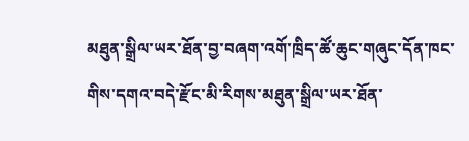མཐུན་སྒྲིལ་ཡར་ཐོན་བྱ་བཞག་འགོ་ཁྲིད་ཚོ་ཆུང་གཞུང་དོན་ཁང་གིས་དགའ་བདེ་རྫོང་མི་རིགས་མཐུན་སྒྲིལ་ཡར་ཐོན་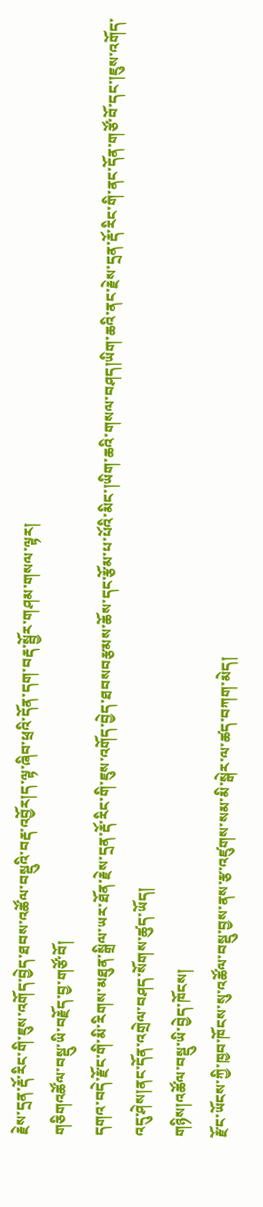རྗེས་དྲན་རྡོ་རིང་གི་ཇུས་འགོད་བྱེད་ཐབས་འཚོལ་བསྡུའི་བརྡ་འབྱོར།ད་ལྟ་ཞིབ་ཕྲའི་དོན་དག་བརྡ་སྦྱོར་གཤམ་གསལ་ལྟར།
གཅིགའཚོལ་བསྡུ་ཡི་བརྗོད་བྱ་གཙོ་བོ།
དགའ་བདེ་རྫོང་གི་མི་རིགས་མཐུན་སྒྲིལ་ཡར་ཐོན་རྗེས་དྲན་རྡོ་རིང་གི་ཇུས་འགོད་བྱེད་ཐབསབརྩམས་ཆོས་དང་རྩོམ་པ་པོའི་མིང་།ཡིག་ཆའི་གསལ་བཤད།ཡིག་ཆའི་ནང་རྗེས་དྲན་རྡོ་རིང་གི་ནང་དོན་གཙོ་བོ་དང་།ཇུས་འགོད་འདུ་ཤེས།ནང་དོན་འགྲེལ་བཤད་སོགས་ཚུད་ཡོད།
གཉིས།འཚོལ་བསྡུ་ཡི་བྱེད་ཁོངས།
རྫོང་ཡོངས་ཀྱི་ཁྱབ་ཁོངས་སུ་འཚོལ་བསྡུ་བྱས་ནས་རྩ་འཛུགས་སམ་མི་སྒེར་ལ་ཚད་བཀག་མེད།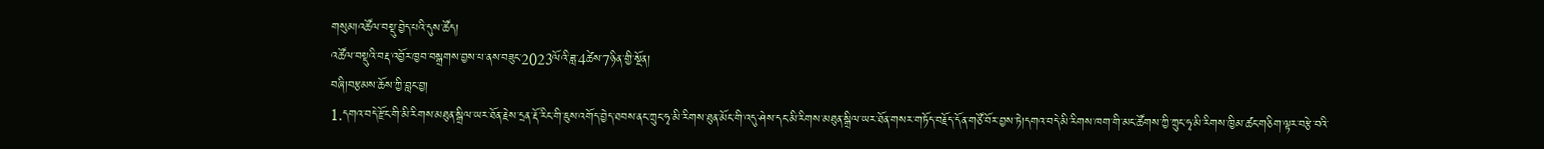གསུམ།འཚོལ་བསྡུ་བྱེད་པའི་དུས་ཚོད།
འཚོལ་བསྡུའི་བརྡ་འབྱོར་ཁྱབ་བསྒྲགས་བྱས་པ་ནས་བཟུང་2023ལོའི་ཟླ་4ཚེས་7ཉིན་གྱི་སྔོན།
བཞི།བརྩམས་ཆོས་ཀྱི་བླང་བྱ།
1.དགའ་བདེ་རྫོང་གི་མི་རིགས་མཐུན་སྒྲིལ་ཡར་ཐོན་རྗེས་དྲན་རྡོ་རིང་གི་ཇུས་འགོད་བྱེད་ཐབས་ནང་ཀྲུང་ཧྭ་མི་རིགས་ཐུན་མོང་གི་འདུ་ཤེས་དང་མི་རིགས་མཐུན་སྒྲིལ་ཡར་ཐོན་གསར་གཏོད་བརྗོད་དོན་གཙོ་བོར་བྱས་ཏེ།དགའ་བདེ་མི་རིགས་ཁག་གི་མང་ཚོགས་ཀྱི་ཀྲུང་ཧྭ་མི་རིགས་ཁྱིམ་ཚང་གཅིག་ལྟར་བརྩེ་བའི་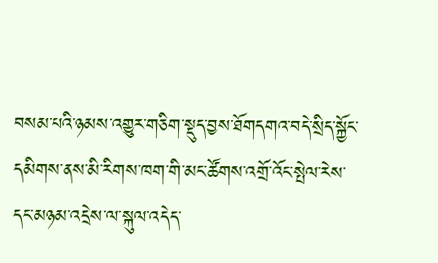བསམ་པའི་ཉམས་འགྱུར་གཅིག་སྡུད་བྱས་ཐོགདགའ་བདེ་སྲིད་སྐྱོང་དམིགས་ནས་མི་རིགས་ཁག་གི་མང་ཚོགས་འགྲོ་འོང་སྤེལ་རེས་དང་མཉམ་འདྲེས་ལ་སྐུལ་འདེད་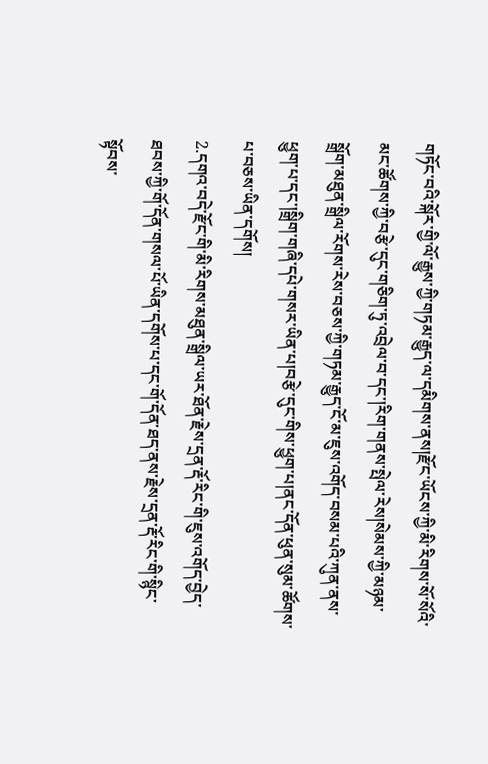གཏོང་བའི་སྐོར་གྱི་ལོ་རྒྱུས་ཀྱི་གཏམ་རྒྱུད་ལ་དམིགས་ནས།རྫོང་ཡོངས་ཀྱི་མི་རིགས་སོ་སོའི་མང་ཚོགས་ཀྱི་བརྩེ་དུང་གཅིག་ཏུ་འབྲེལ་བ་དང་།རིག་གནས་སྤེལ་རེས།སེམས་ཀྱི་མཉམ་སྒྲོག་མཐུན་སྒྲིལ་རོགས་རེས་བཅས་ཀྱི་གཏམ་རྒྱུད་ངོ་མ་ཇུས་འགོད་བསམ་པའི་ཀུན་ནས་ཕྱུག་པ་དང་།སྒྲིག་གཞི་དཔེ་གསར་ཡིན་པ།བརྩེ་དུང་གིས་ཕྱུག་པ།ནང་དོན་ཕུན་སུམ་ཚོགས་པ་བཅས་ཡིན་དགོས།
2.དགའ་བདེ་རྫོང་གི་མི་རིགས་མཐུན་སྒྲིལ་ཡར་ཐོན་རྗེས་དྲན་རྡོ་རིང་གི་ཇུས་འགོད་བྱེད་ཐབས་ཀྱི་གོ་དོན་གསལ་པོ་ཡིན་དགོས་པ་དང་གོ་དོན་ཐད་ནས་རྗེས་དྲན་རྡོ་རིང་གི་སྙིང་སྟོབས་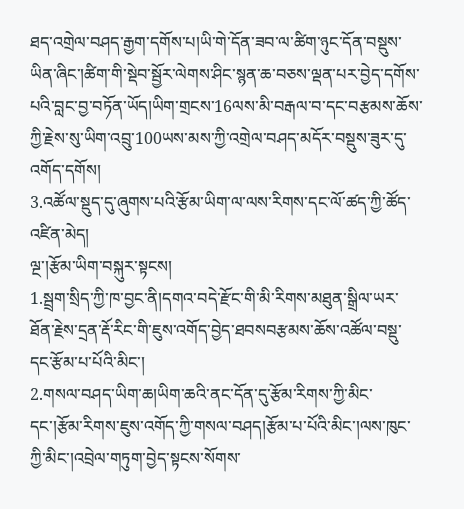ཐད་འགྲེལ་བཤད་རྒྱག་དགོས་པ།ཡི་གེ་དོན་ཟབ་ལ་ཚིག་ཉུང་དོན་བསྡུས་ཡིན་ཞིང་།ཚིག་གི་སྡེབ་སྦྱོར་ལེགས་ཤིང་སྙན་ཆ་བཅས་ལྡན་པར་བྱེད་དགོས་པའི་བླང་བྱ་བཏོན་ཡོད།ཡིག་གྲངས་16ལས་མི་བརྒལ་བ་དང་བརྩམས་ཆོས་ཀྱི་རྗེས་སུ་ཡིག་འབྲུ་100ཡས་མས་ཀྱི་འགྲེལ་བཤད་མདོར་བསྡུས་ཟུར་དུ་འགོད་དགོས།
3.འཚོལ་སྡུད་དུ་ཞུགས་པའི་རྩོམ་ཡིག་ལ་ལས་རིགས་དང་ལོ་ཚད་ཀྱི་ཚོད་འཛིན་མེད།
ལྔ་།རྩོམ་ཡིག་བསྐུར་སྟངས།
1.སྦྲག་སྲིད་ཀྱི་ཁ་བྱང་ནི།དགའ་བདེ་རྫོང་གི་མི་རིགས་མཐུན་སྒྲིལ་ཡར་ཐོན་རྗེས་དྲན་རྡོ་རིང་གི་ཇུས་འགོད་བྱེད་ཐབསབརྩམས་ཆོས་འཚོལ་བསྡུ་དང་རྩོམ་པ་པོའི་མིང་།
2.གསལ་བཤད་ཡིག་ཆ།ཡིག་ཆའི་ནང་དོན་དུ་རྩོམ་རིགས་ཀྱི་མིང་དང་།རྩོམ་རིགས་ཇུས་འགོད་ཀྱི་གསལ་བཤད།རྩོམ་པ་པོའི་མིང་།ལས་ཁུང་ཀྱི་མིང་།འབྲེལ་གཏུག་བྱེད་སྟངས་སོགས་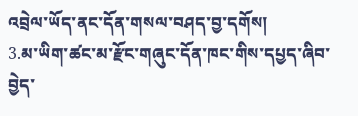འབྲེལ་ཡོད་ནང་དོན་གསལ་བཤད་བྱ་དགོས།
3.མ་ཡིག་ཚང་མ་རྫོང་གཞུང་དོན་ཁང་གིས་དཔྱད་ཞིབ་བྱེད་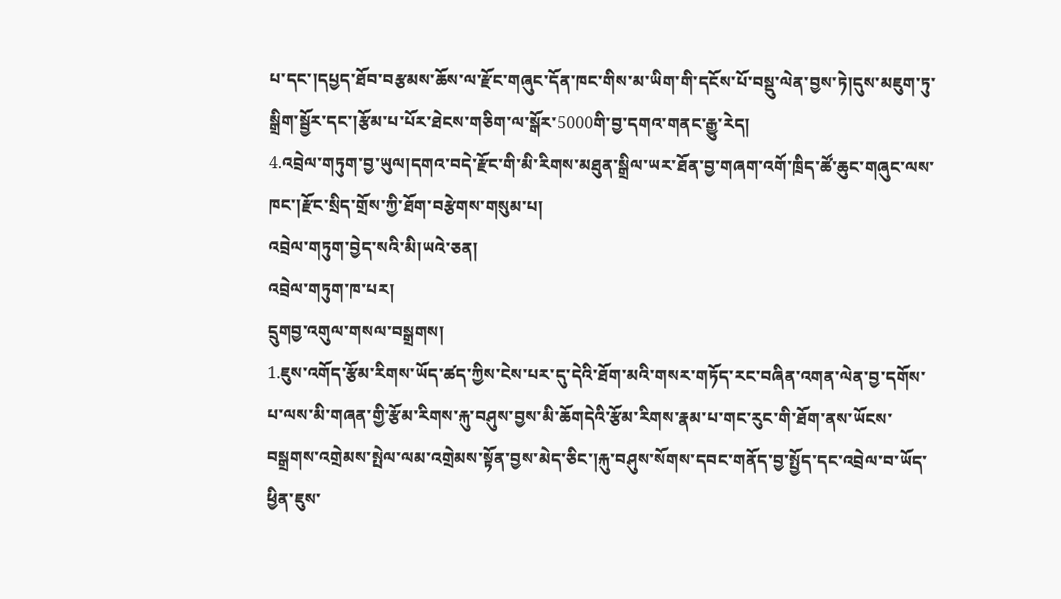པ་དང་།དཔྱད་ཐོབ་བརྩམས་ཆོས་ལ་རྫོང་གཞུང་དོན་ཁང་གིས་མ་ཡིག་གི་དངོས་པོ་བསྡུ་ལེན་བྱས་ཏེ།དུས་མཇུག་ཏུ་སྒྲིག་སྦྱོར་དང་།རྩོམ་པ་པོར་ཐེངས་གཅིག་ལ་སྒོར་5000གི་བྱ་དགའ་གནང་རྒྱུ་རེད།
4.འབྲེལ་གཏུག་བྱ་ཡུལ།དགའ་བདེ་རྫོང་གི་མི་རིགས་མཐུན་སྒྲིལ་ཡར་ཐོན་བྱ་གཞག་འགོ་ཁྲིད་ཚོ་ཆུང་གཞུང་ལས་ཁང་།རྫོང་སྲིད་གྲོས་ཀྱི་ཐོག་བརྩེགས་གསུམ་པ།
འབྲེལ་གཏུག་བྱེད་སའི་མི།ཡའེ་ཅན།
འབྲེལ་གཏུག་ཁ་པར།
དྲུགབྱ་འགུལ་གསལ་བསྒྲགས།
1.ཇུས་འགོད་རྩོམ་རིགས་ཡོད་ཚད་ཀྱིས་ངེས་པར་དུ་དེའི་ཐོག་མའི་གསར་གཏོད་རང་བཞིན་འགན་ལེན་བྱ་དགོས་པ་ལས་མི་གཞན་གྱི་རྩོམ་རིགས་རྐུ་བཤུས་བྱས་མི་ཆོགདེའི་རྩོམ་རིགས་རྣམ་པ་གང་རུང་གི་ཐོག་ནས་ཡོངས་བསྒྲགས་འགྲེམས་སྤེལ་ལམ་འགྲེམས་སྟོན་བྱས་མེད་ཅིང་།རྐུ་བཤུས་སོགས་དབང་གནོད་བྱ་སྤྱོད་དང་འབྲེལ་བ་ཡོད་ཕྱིན་ཇུས་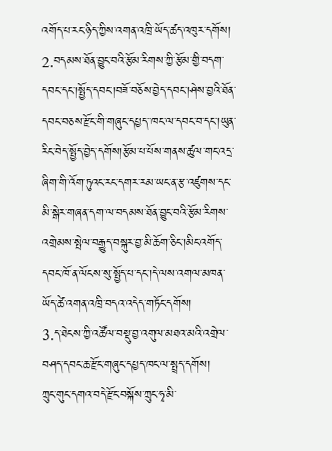འགོད་པ་རང་ཉིད་ཀྱིས་འགན་འཁྲི་ཡོད་ཚད་འཁུར་དགོས།
2.བདམས་ཐོན་བྱུང་བའི་རྩོམ་རིགས་ཀྱི་རྩོམ་གྱི་བདག་དབང་དང་།སྤྱོད་དབང་།བཟོ་བཅོས་བྱེད་དབང་།ཤེས་བྱའི་ཐོན་དབང་བཅས་རྫོང་གི་གཞུང་དཔྱད་་ཁང་ལ་དབང་བ་དང་།ཡུན་རིང་བེད་སྤྱོད་བྱེད་དགོས།རྩོམ་པ་པོས་གནས་ཚུལ་གང་འདྲ་ཞིག་གི་འོག་ཏུའང་རང་དགར་རམ་ཡང་ན་རྩ་འཛུགས་དང་མི་སྒེར་གཞན་དག་ལ་བདམས་ཐོན་བྱུང་བའི་རྩོམ་རིགས་འགྲེམས་སྤེལ་བརྒྱུད་བསྐུར་བྱ་མི་ཆོག་ཅིང་།མིང་འགོད་དབང་ཁོ་ན་ལོངས་སུ་སྤྱོད་པ་དང་།དེ་ལས་འགལ་མཁན་ཡོད་ཚེ་འགན་འཁྲི་བདའ་འདེད་གཏོང་དགོས།
3.ད་ཐེངས་ཀྱི་འཚོལ་བསྡུ་བྱ་འགུལ་མཐའ་མའི་འགྲེལ་བཤད་དབང་ཆ་རྫོང་གཞུང་དཔྱད་ཁང་ལ་སྤྲད་དགོས།
ཀྲུང་གུང་དགའ་བདེ་རྫོང་བསྐོས་ཀྲུང་ཧྭ་མི་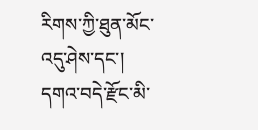རིགས་ཀྱི་ཐུན་མོང་འདུ་ཤེས་དང་།
དགའ་བདེ་རྫོང་མི་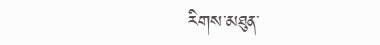རིགས་མཐུན་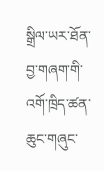སྒྲིལ་ཡར་ཐོན་བྱ་གཞག་གི་འགོ་ཁྲིད་ཚན་ཆུང་གཞུང་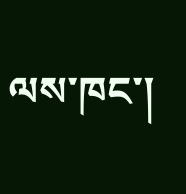ལས་ཁང་།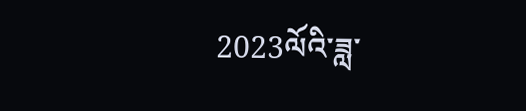2023ལོའི་ཟླ་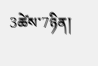3ཚེས་7ཉིན།